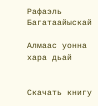Рафаэль Багатаайыскай

Алмаас уонна хара дьай


Скачать книгу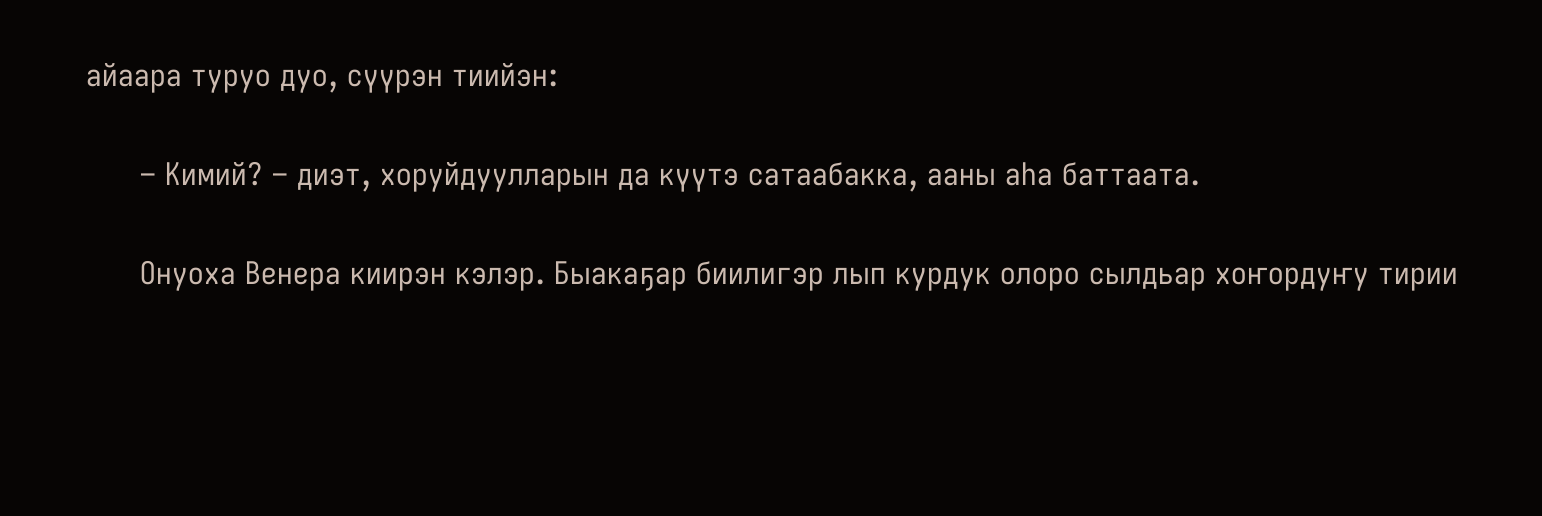айаара туруо дуо, сүүрэн тиийэн:

      – Кимий? – диэт, хоруйдуулларын да күүтэ сатаабакка, ааны аһа баттаата.

      Онуоха Венера киирэн кэлэр. Быакаҕар биилигэр лып курдук олоро сылдьар хоҥордуҥу тирии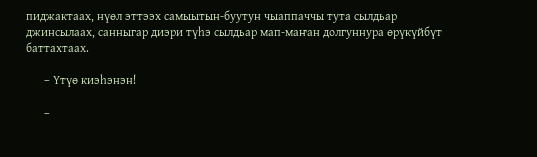пиджактаах, нүөл эттээх самыытын-буутун чыаппаччы тута сылдьар джинсылаах, санныгар диэри түһэ сылдьар мап-маҥан долгуннура өрүкүйбүт баттахтаах.

      – Үтүө киэһэнэн!

      –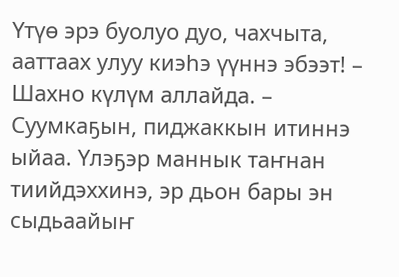Үтүө эрэ буолуо дуо, чахчыта, ааттаах улуу киэһэ үүннэ эбээт! – Шахно күлүм аллайда. – Суумкаҕын, пиджаккын итиннэ ыйаа. Үлэҕэр маннык таҥнан тиийдэххинэ, эр дьон бары эн сыдьаайыҥ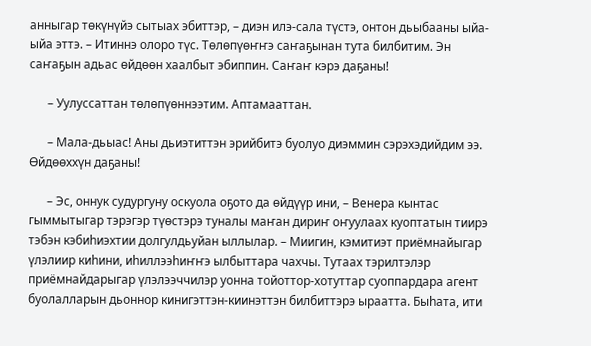анныгар төкүнүйэ сытыах эбиттэр, – диэн илэ-сала түстэ, онтон дьыбааны ыйа-ыйа эттэ. – Итиннэ олоро түс. Төлөпүөҥҥэ саҥаҕынан тута билбитим. Эн саҥаҕын адьас өйдөөн хаалбыт эбиппин. Саҥаҥ кэрэ даҕаны!

      – Уулуссаттан төлөпүөннээтим. Аптамааттан.

      – Мала-дьыас! Аны дьиэтиттэн эрийбитэ буолуо диэммин сэрэхэдийдим ээ. Өйдөөххүн даҕаны!

      – Эс, оннук судургуну оскуола оҕото да өйдүүр ини, – Венера кынтас гыммытыгар тэрэгэр түөстэрэ туналы маҥан дириҥ оҥуулаах куоптатын тиирэ тэбэн кэбиһиэхтии долгулдьуйан ыллылар. – Миигин, кэмитиэт приёмнайыгар үлэлиир киһини, иһиллээһиҥҥэ ылбыттара чахчы. Тутаах тэрилтэлэр приёмнайдарыгар үлэлээччилэр уонна тойоттор-хотуттар суоппардара агент буолалларын дьоннор кинигэттэн-киинэттэн билбиттэрэ ыраатта. Быһата, ити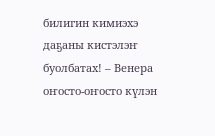билигин кимиэхэ даҕаны кистэлэҥ буолбатах! – Венера оҥосто-оҥосто күлэн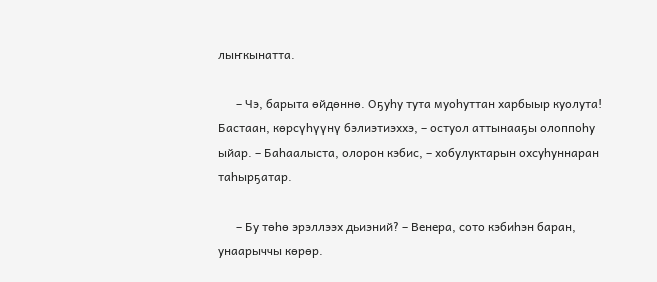лыҥкынатта.

      – Чэ, барыта өйдөннө. Оҕуһу тута муоһуттан харбыыр куолута! Бастаан, көрсүһүүнү бэлиэтиэххэ, – остуол аттынааҕы олоппоһу ыйар. – Баһаалыста, олорон кэбис, – хобулуктарын охсуһуннаран таһырҕатар.

      – Бу төһө эрэллээх дьиэний? – Венера, сото кэбиһэн баран, унаарыччы көрөр.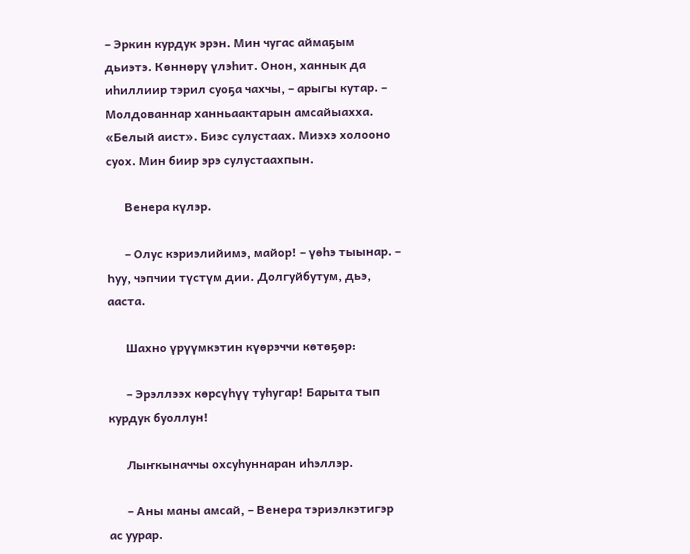– Эркин курдук эрэн. Мин чугас аймаҕым дьиэтэ. Көннөрү үлэһит. Онон, ханнык да иһиллиир тэрил суоҕа чахчы, – арыгы кутар. – Молдованнар ханньаактарын амсайыахха. «Белый аист». Биэс сулустаах. Миэхэ холооно суох. Мин биир эрэ сулустаахпын.

      Венера күлэр.

      – Олус кэриэлийимэ, майор! – үөһэ тыынар. – Һуу, чэпчии түстүм дии. Долгуйбутум, дьэ, ааста.

      Шахно үрүүмкэтин күөрэччи көтөҕөр:

      – Эрэллээх көрсүһүү туһугар! Барыта тып курдук буоллун!

      Лыҥкыначчы охсуһуннаран иһэллэр.

      – Аны маны амсай, – Венера тэриэлкэтигэр ас уурар.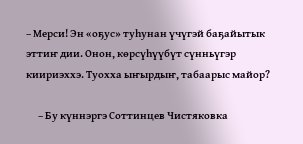– Мерси! Эн «оҕус» туһунан үчүгэй баҕайытык эттиҥ дии. Онон, көрсүһүүбүт сүнньүгэр киириэххэ. Туохха ыҥырдыҥ, табаарыс майор?

      – Бу күннэргэ Соттинцев Чистяковка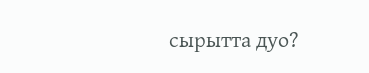сырытта дуо?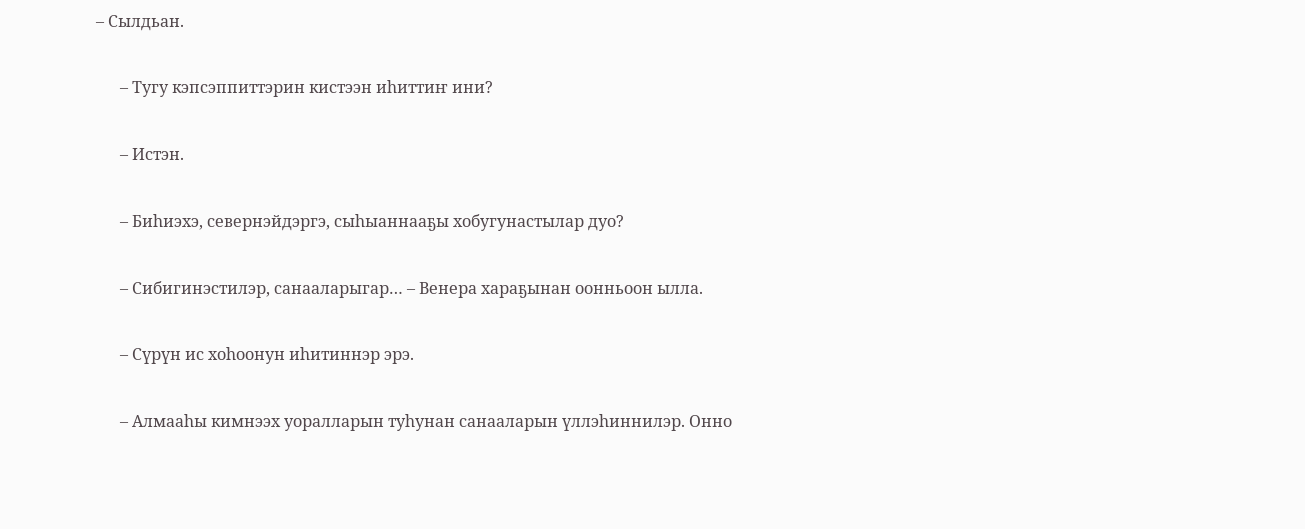– Сылдьан.

      – Тугу кэпсэппиттэрин кистээн иһиттиҥ ини?

      – Истэн.

      – Биһиэхэ, севернэйдэргэ, сыһыаннааҕы хобугунастылар дуо?

      – Сибигинэстилэр, санааларыгар… – Венера хараҕынан оонньоон ылла.

      – Сүрүн ис хоһоонун иһитиннэр эрэ.

      – Алмааһы кимнээх уоралларын туһунан санааларын үллэһиннилэр. Онно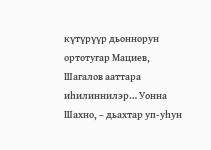күтүрүүр дьоннорун ортотугар Мациев, Шагалов ааттара иһилиннилэр… Уонна Шахно, – дьахтар уп-уһун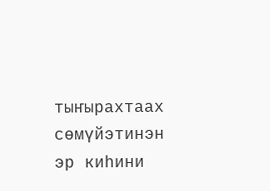тыҥырахтаах сөмүйэтинэн эр киһини